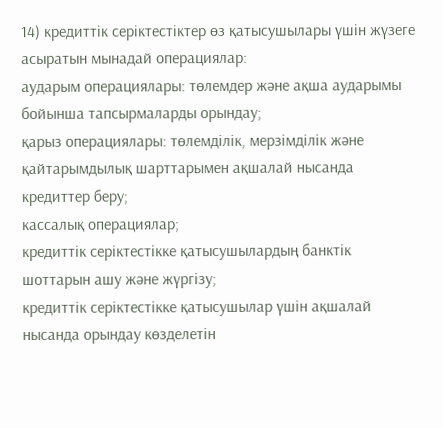14) кредиттік серіктестіктер өз қатысушылары үшін жүзеге асыратын мынадай операциялар:
аударым операциялары: төлемдер және ақша аударымы бойынша тапсырмаларды орындау;
қарыз операциялары: төлемділік, мерзімділік және қайтарымдылық шарттарымен ақшалай нысанда кредиттер беру;
кассалық операциялар;
кредиттік серіктестікке қатысушылардың банктік шоттарын ашу және жүргізу;
кредиттік серіктестікке қатысушылар үшін ақшалай нысанда орындау көзделетін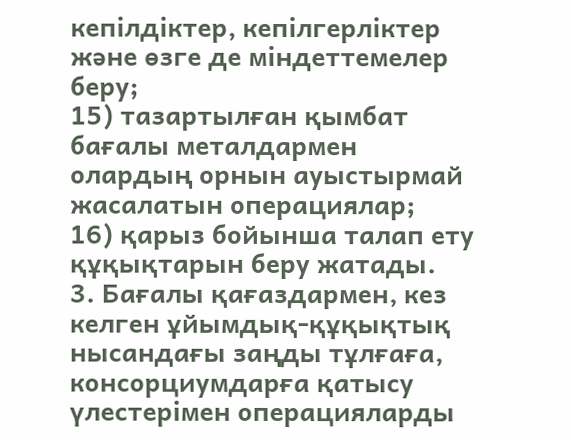кепілдіктер, кепілгерліктер және өзге де міндеттемелер беру;
15) тазартылған қымбат бағалы металдармен олардың орнын ауыстырмай жасалатын операциялар;
16) қарыз бойынша талап ету құқықтарын беру жатады.
3. Бағалы қағаздармен, кез келген ұйымдық-құқықтық нысандағы заңды тұлғаға, консорциумдарға қатысу үлестерімен операцияларды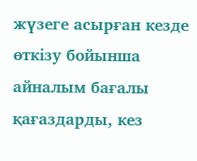жүзеге асырған кезде өткізу бойынша айналым бағалы қағаздарды, кез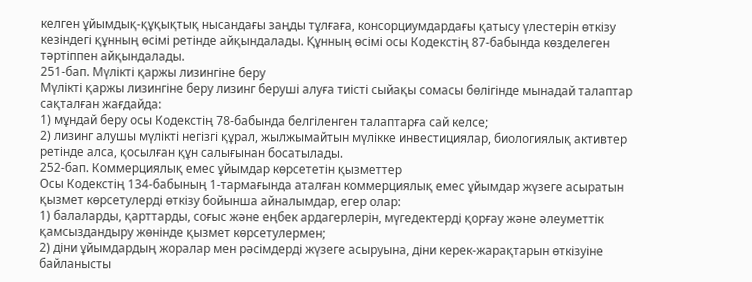келген ұйымдық-құқықтық нысандағы заңды тұлғаға, консорциумдардағы қатысу үлестерін өткізу кезіндегі құнның өсімі ретінде айқындалады. Құнның өсімі осы Кодекстің 87-бабында көзделеген тәртіппен айқындалады.
251-бап. Мүлікті қаржы лизингіне беру
Мүлікті қаржы лизингіне беру лизинг беруші алуға тиісті сыйақы сомасы бөлігінде мынадай талаптар сақталған жағдайда:
1) мұндай беру осы Кодекстің 78-бабында белгіленген талаптарға сай келсе;
2) лизинг алушы мүлікті негізгі құрал, жылжымайтын мүлікке инвестициялар, биологиялық активтер ретінде алса, қосылған құн салығынан босатылады.
252-бап. Коммерциялық емес ұйымдар көрсететін қызметтер
Осы Кодекстің 134-бабының 1-тармағында аталған коммерциялық емес ұйымдар жүзеге асыратын қызмет көрсетулерді өткізу бойынша айналымдар, егер олар:
1) балаларды, қарттарды, соғыс және еңбек ардагерлерін, мүгедектерді қорғау және әлеуметтік қамсыздандыру жөнінде қызмет көрсетулермен;
2) діни ұйымдардың жоралар мен рәсімдерді жүзеге асыруына, діни керек-жарақтарын өткізуіне байланысты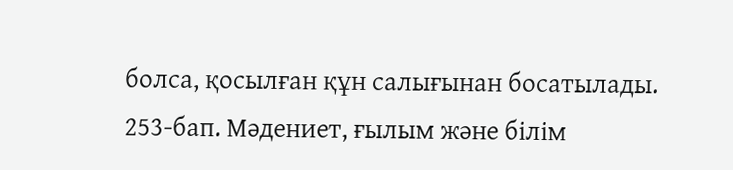болса, қосылған құн салығынан босатылады.
253-бап. Мәдениет, ғылым және білім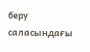беру саласындағы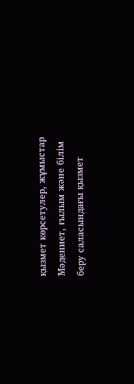қызмет көрсетулер, жұмыстар
Мәдениет, ғылым және білім беру саласындағы қызмет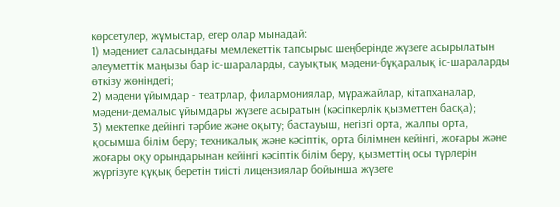көрсетулер, жұмыстар, егер олар мынадай:
1) мәдениет саласындағы мемлекеттік тапсырыс шеңберінде жүзеге асырылатын әлеуметтік маңызы бар іс-шараларды, сауықтық мәдени-бұқаралық іс-шараларды өткізу жөніндегі;
2) мәдени ұйымдар - театрлар, филармониялар, мұражайлар, кітапханалар, мәдени-демалыс ұйымдары жүзеге асыратын (кәсіпкерлік қызметтен басқа);
3) мектепке дейінгі тәрбие және оқыту; бастауыш, негізгі орта, жалпы орта, қосымша білім беру; техникалық және кәсіптік, орта білімнен кейінгі, жоғары және жоғары оқу орындарынан кейінгі кәсіптік білім беру, қызметтің осы түрлерін жүргізуге құқық беретін тиісті лицензиялар бойынша жүзеге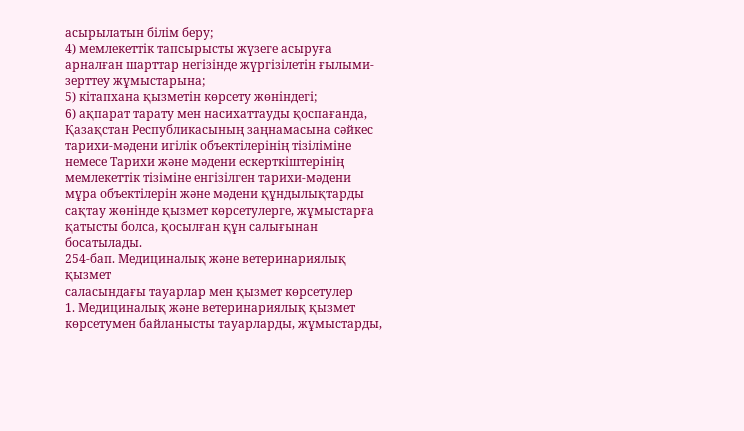асырылатын білім беру;
4) мемлекеттік тапсырысты жүзеге асыруға арналған шарттар негізінде жүргізілетін ғылыми-зерттеу жұмыстарына;
5) кітапхана қызметін көрсету жөніндегі;
6) ақпарат тарату мен насихаттауды қоспағанда, Қазақстан Республикасының заңнамасына сәйкес тарихи-мәдени игілік объектілерінің тізіліміне немесе Тарихи және мәдени ескерткіштерінің мемлекеттік тізіміне енгізілген тарихи-мәдени мұра объектілерін және мәдени құндылықтарды сақтау жөнінде қызмет көрсетулерге, жұмыстарға қатысты болса, қосылған құн салығынан босатылады.
254-бап. Медициналық және ветеринариялық қызмет
саласындағы тауарлар мен қызмет көрсетулер
1. Медициналық және ветеринариялық қызмет көрсетумен байланысты тауарларды, жұмыстарды,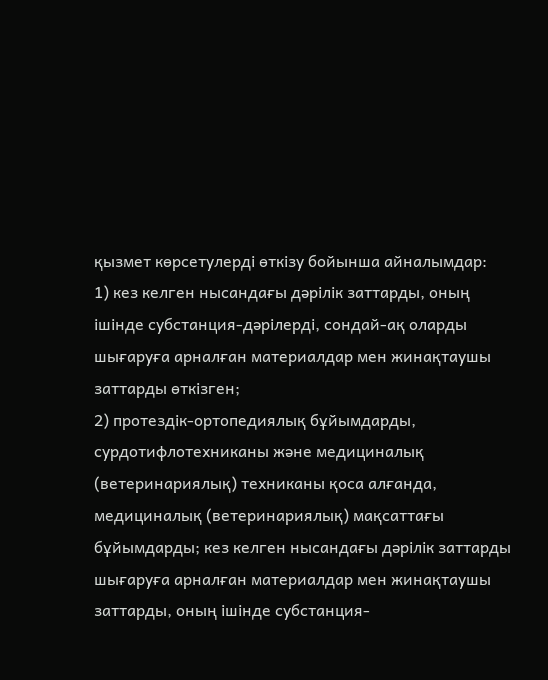қызмет көрсетулерді өткізу бойынша айналымдар:
1) кез келген нысандағы дәрілік заттарды, оның ішінде субстанция-дәрілерді, сондай-ақ оларды шығаруға арналған материалдар мен жинақтаушы заттарды өткізген;
2) протездік-ортопедиялық бұйымдарды, сурдотифлотехниканы және медициналық (ветеринариялық) техниканы қоса алғанда, медициналық (ветеринариялық) мақсаттағы бұйымдарды; кез келген нысандағы дәрілік заттарды шығаруға арналған материалдар мен жинақтаушы заттарды, оның ішінде субстанция-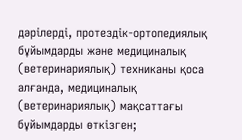дәрілерді, протездік-ортопедиялық бұйымдарды және медициналық (ветеринариялық) техниканы қоса алғанда, медициналық (ветеринариялық) мақсаттағы бұйымдарды өткізген;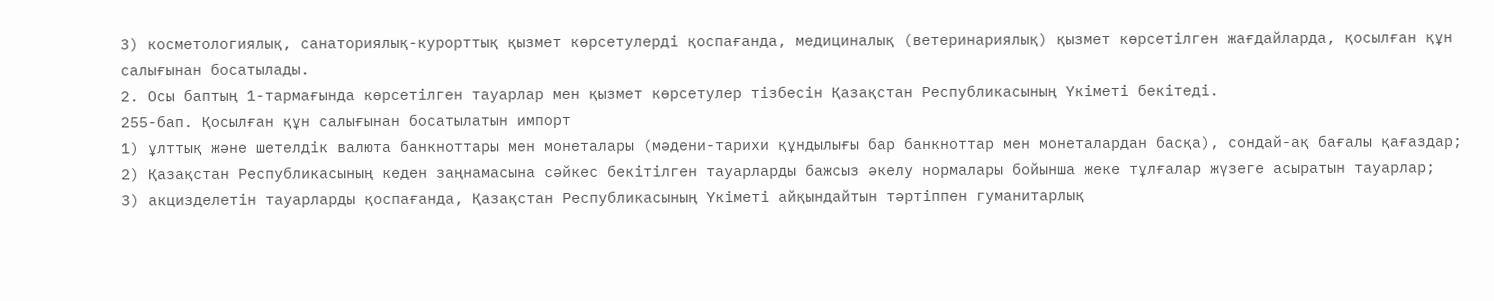3) косметологиялық, санаториялық-курорттық қызмет көрсетулерді қоспағанда, медициналық (ветеринариялық) қызмет көрсетілген жағдайларда, қосылған құн салығынан босатылады.
2. Осы баптың 1-тармағында көрсетілген тауарлар мен қызмет көрсетулер тізбесін Қазақстан Республикасының Үкіметі бекітеді.
255-бап. Қосылған құн салығынан босатылатын импорт
1) ұлттық және шетелдік валюта банкноттары мен монеталары (мәдени-тарихи құндылығы бар банкноттар мен монеталардан басқа), сондай-ақ бағалы қағаздар;
2) Қазақстан Республикасының кеден заңнамасына сәйкес бекітілген тауарларды бажсыз әкелу нормалары бойынша жеке тұлғалар жүзеге асыратын тауарлар;
3) акцизделетін тауарларды қоспағанда, Қазақстан Республикасының Үкіметі айқындайтын тәртіппен гуманитарлық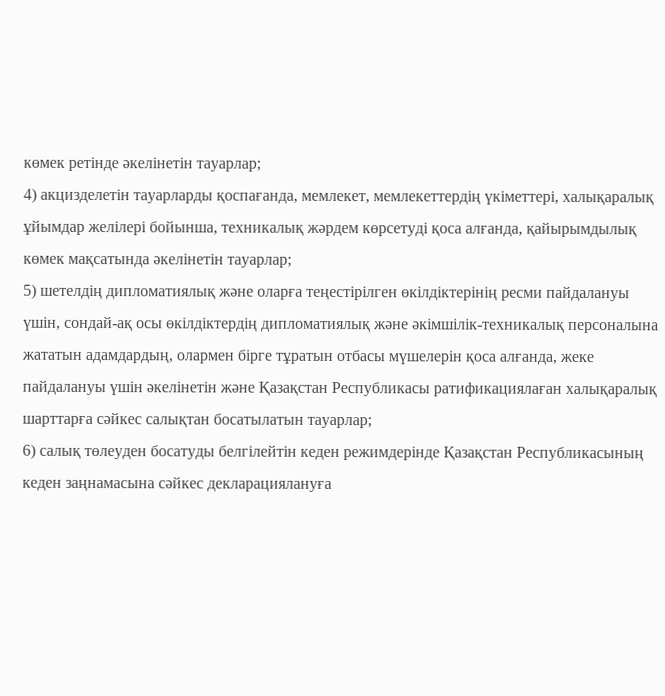көмек ретінде әкелінетін тауарлар;
4) акцизделетін тауарларды қоспағанда, мемлекет, мемлекеттердің үкіметтері, халықаралық ұйымдар желілері бойынша, техникалық жәрдем көрсетуді қоса алғанда, қайырымдылық көмек мақсатында әкелінетін тауарлар;
5) шетелдің дипломатиялық және оларға теңестірілген өкілдіктерінің ресми пайдалануы үшін, сондай-ақ осы өкілдіктердің дипломатиялық және әкімшілік-техникалық персоналына жататын адамдардың, олармен бірге тұратын отбасы мүшелерін қоса алғанда, жеке пайдалануы үшін әкелінетін және Қазақстан Республикасы ратификациялаған халықаралық шарттарға сәйкес салықтан босатылатын тауарлар;
6) салық төлеуден босатуды белгілейтін кеден режимдерінде Қазақстан Республикасының кеден заңнамасына сәйкес декларациялануға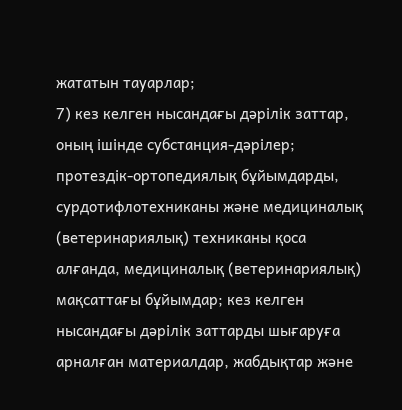жататын тауарлар;
7) кез келген нысандағы дәрілік заттар, оның ішінде субстанция-дәрілер; протездік-ортопедиялық бұйымдарды, сурдотифлотехниканы және медициналық (ветеринариялық) техниканы қоса алғанда, медициналық (ветеринариялық) мақсаттағы бұйымдар; кез келген нысандағы дәрілік заттарды шығаруға арналған материалдар, жабдықтар және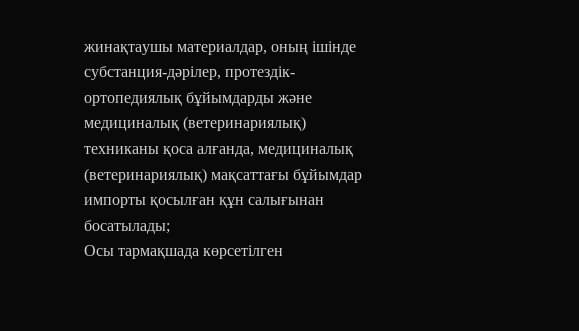жинақтаушы материалдар, оның ішінде субстанция-дәрілер, протездік-ортопедиялық бұйымдарды және медициналық (ветеринариялық) техниканы қоса алғанда, медициналық (ветеринариялық) мақсаттағы бұйымдар импорты қосылған құн салығынан босатылады;
Осы тармақшада көрсетілген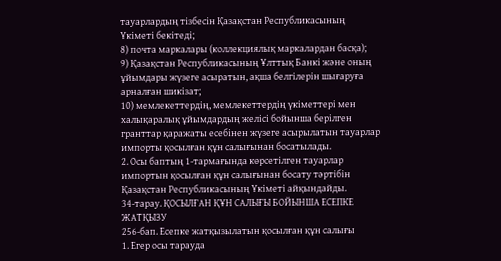тауарлардың тізбесін Қазақстан Республикасының Үкіметі бекітеді;
8) почта маркалары (коллекциялық маркалардан басқа);
9) Қазақстан Республикасының Ұлттық Банкі және оның ұйымдары жүзеге асыратын, ақша белгілерін шығаруға арналған шикізат;
10) мемлекеттердің, мемлекеттердің үкіметтері мен халықаралық ұйымдардың желісі бойынша берілген гранттар қаражаты есебінен жүзеге асырылатын тауарлар импорты қосылған құн салығынан босатылады.
2. Осы баптың 1-тармағында көрсетілген тауарлар импортын қосылған құн салығынан босату тәртібін Қазақстан Республикасының Үкіметі айқындайды.
34-тарау. ҚОСЫЛҒАН ҚҰН САЛЫҒЫ БОЙЫНША ЕСЕПКЕ ЖАТҚЫЗУ
256-бап. Есепке жатқызылатын қосылған құн салығы
1. Егер осы тарауда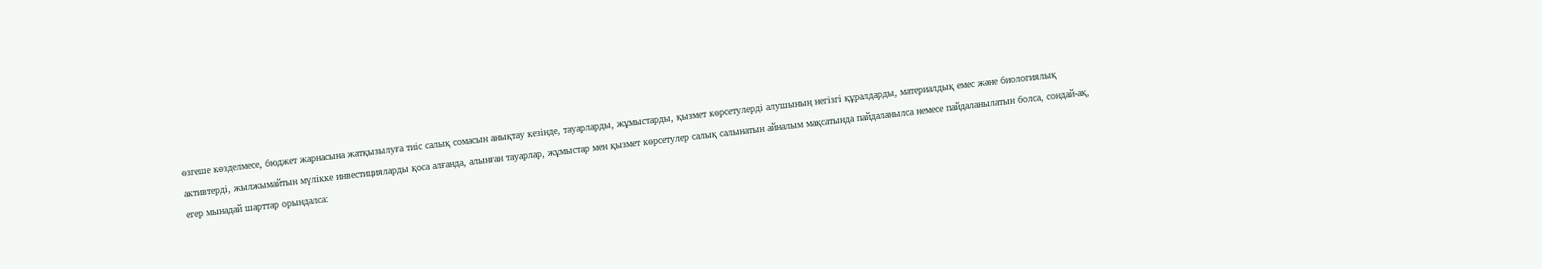өзгеше көзделмесе, бюджет жарнасына жатқызылуға тиіс салық сомасын анықтау кезінде, тауарларды, жұмыстарды, қызмет көрсетулерді алушының негізгі құралдарды, материалдық емес және биологиялық активтерді, жылжымайтын мүлікке инвестицияларды қоса алғанда, алынған тауарлар, жұмыстар мен қызмет көрсетулер салық салынатын айналым мақсатында пайдаланылса немесе пайдаланылатын болса, сондай-ақ, егер мынадай шарттар орындалса: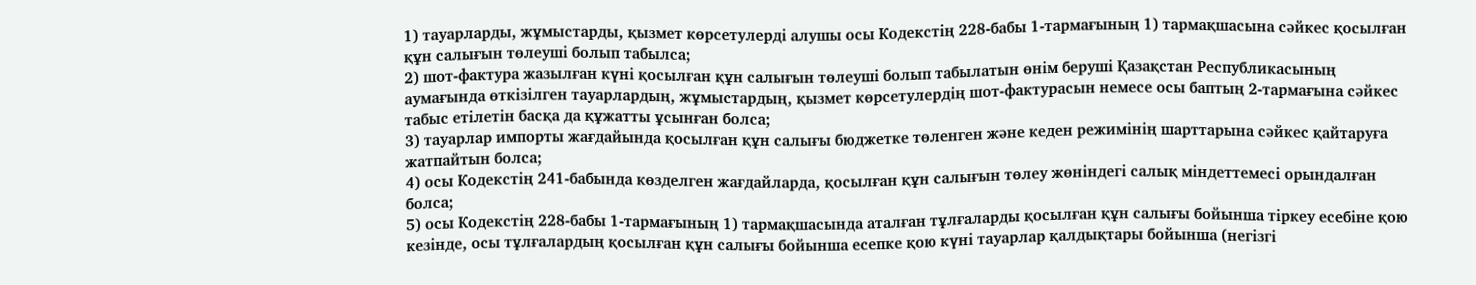1) тауарларды, жұмыстарды, қызмет көрсетулерді алушы осы Кодекстің 228-бабы 1-тармағының 1) тармақшасына сәйкес қосылған құн салығын төлеуші болып табылса;
2) шот-фактура жазылған күні қосылған құн салығын төлеуші болып табылатын өнім беруші Қазақстан Республикасының аумағында өткізілген тауарлардың, жұмыстардың, қызмет көрсетулердің шот-фактурасын немесе осы баптың 2-тармағына сәйкес табыс етілетін басқа да құжатты ұсынған болса;
3) тауарлар импорты жағдайында қосылған құн салығы бюджетке төленген және кеден режимінің шарттарына сәйкес қайтаруға жатпайтын болса;
4) осы Кодекстің 241-бабында көзделген жағдайларда, қосылған құн салығын төлеу жөніндегі салық міндеттемесі орындалған болса;
5) осы Кодекстің 228-бабы 1-тармағының 1) тармақшасында аталған тұлғаларды қосылған құн салығы бойынша тіркеу есебіне қою кезінде, осы тұлғалардың қосылған құн салығы бойынша есепке қою күні тауарлар қалдықтары бойынша (негізгі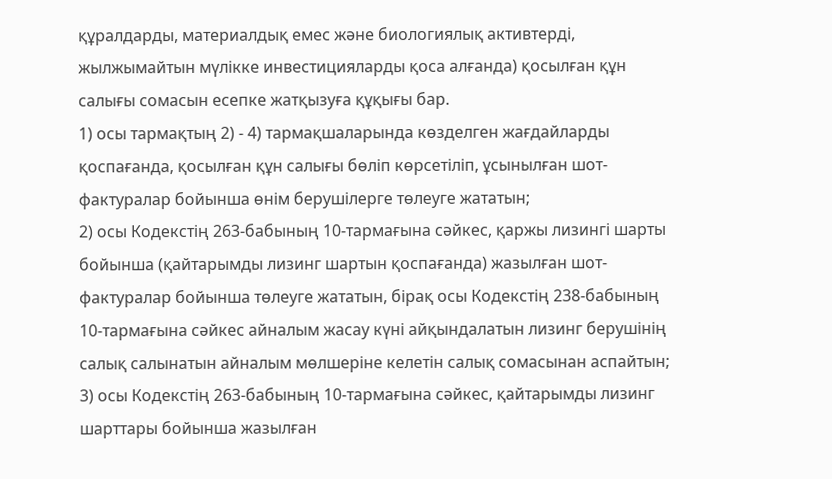құралдарды, материалдық емес және биологиялық активтерді, жылжымайтын мүлікке инвестицияларды қоса алғанда) қосылған құн салығы сомасын есепке жатқызуға құқығы бар.
1) осы тармақтың 2) - 4) тармақшаларында көзделген жағдайларды қоспағанда, қосылған құн салығы бөліп көрсетіліп, ұсынылған шот-фактуралар бойынша өнім берушілерге төлеуге жататын;
2) осы Кодекстің 263-бабының 10-тармағына сәйкес, қаржы лизингі шарты бойынша (қайтарымды лизинг шартын қоспағанда) жазылған шот-фактуралар бойынша төлеуге жататын, бірақ осы Кодекстің 238-бабының 10-тармағына сәйкес айналым жасау күні айқындалатын лизинг берушінің салық салынатын айналым мөлшеріне келетін салық сомасынан аспайтын;
3) осы Кодекстің 263-бабының 10-тармағына сәйкес, қайтарымды лизинг шарттары бойынша жазылған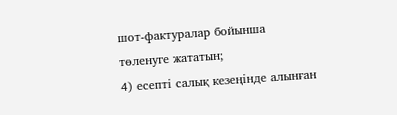шот-фактуралар бойынша төленуге жататын;
4) есепті салық кезеңінде алынған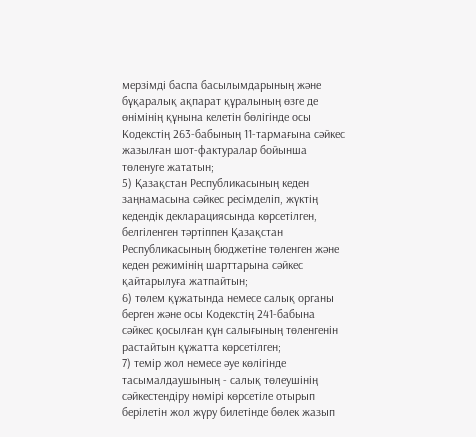мерзімді баспа басылымдарының және бұқаралық ақпарат құралының өзге де өнімінің құнына келетін бөлігінде осы Кодекстің 263-бабының 11-тармағына сәйкес жазылған шот-фактуралар бойынша төленуге жататын;
5) Қазақстан Республикасының кеден заңнамасына сәйкес ресімделіп, жүктің кедендік декларациясында көрсетілген, белгіленген тәртіппен Қазақстан Республикасының бюджетіне төленген және кеден режимінің шарттарына сәйкес қайтарылуға жатпайтын;
6) төлем құжатында немесе салық органы берген және осы Кодекстің 241-бабына сәйкес қосылған құн салығының төленгенін растайтын құжатта көрсетілген;
7) темір жол немесе әуе көлігінде тасымалдаушының - салық төлеушінің сәйкестендіру нөмірі көрсетіле отырып берілетін жол жүру билетінде бөлек жазып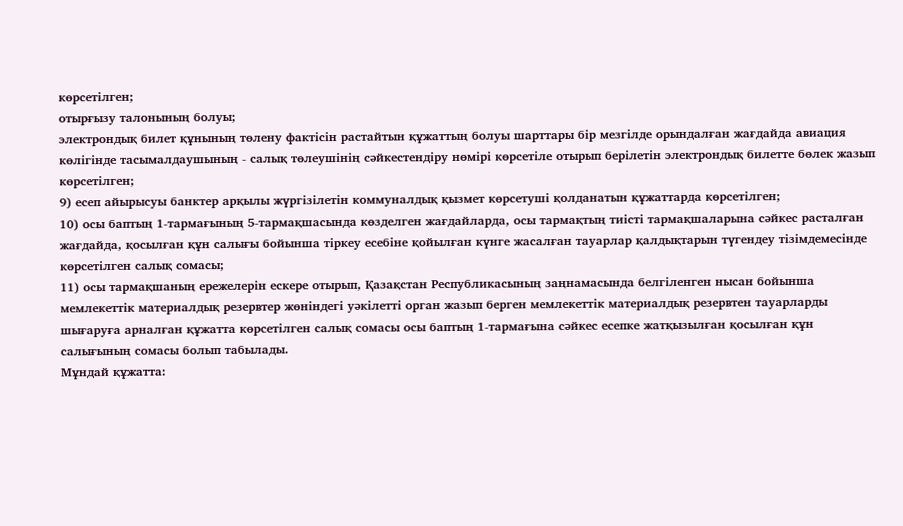көрсетілген;
отырғызу талонының болуы;
электрондық билет құнының төлену фактісін растайтын құжаттың болуы шарттары бір мезгілде орындалған жағдайда авиация көлігінде тасымалдаушының - салық төлеушінің сәйкестендіру нөмірі көрсетіле отырып берілетін электрондық билетте бөлек жазып көрсетілген;
9) есеп айырысуы банктер арқылы жүргізілетін коммуналдық қызмет көрсетуші қолданатын құжаттарда көрсетілген;
10) осы баптың 1-тармағының 5-тармақшасында көзделген жағдайларда, осы тармақтың тиісті тармақшаларына сәйкес расталған жағдайда, қосылған құн салығы бойынша тіркеу есебіне қойылған күнге жасалған тауарлар қалдықтарын түгендеу тізімдемесінде көрсетілген салық сомасы;
11) осы тармақшаның ережелерін ескере отырып, Қазақстан Республикасының заңнамасында белгіленген нысан бойынша мемлекеттік материалдық резервтер жөніндегі уәкілетті орган жазып берген мемлекеттік материалдық резервтен тауарларды шығаруға арналған құжатта көрсетілген салық сомасы осы баптың 1-тармағына сәйкес есепке жатқызылған қосылған құн салығының сомасы болып табылады.
Мұндай құжатта: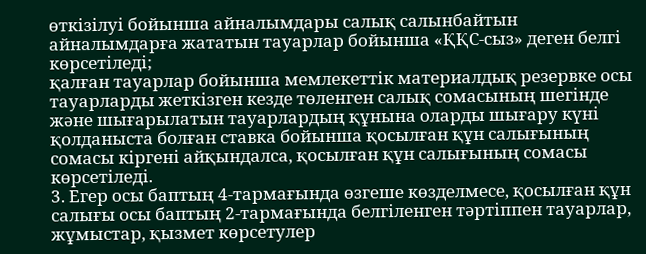өткізілуі бойынша айналымдары салық салынбайтын айналымдарға жататын тауарлар бойынша «ҚҚС-сыз» деген белгі көрсетіледі;
қалған тауарлар бойынша мемлекеттік материалдық резервке осы тауарларды жеткізген кезде төленген салық сомасының шегінде және шығарылатын тауарлардың құнына оларды шығару күні қолданыста болған ставка бойынша қосылған құн салығының сомасы кіргені айқындалса, қосылған құн салығының сомасы көрсетіледі.
3. Егер осы баптың 4-тармағында өзгеше көзделмесе, қосылған құн салығы осы баптың 2-тармағында белгіленген тәртіппен тауарлар, жұмыстар, қызмет көрсетулер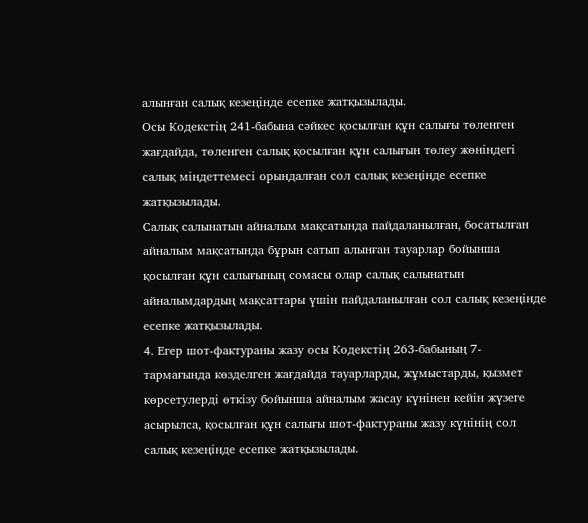алынған салық кезеңінде есепке жатқызылады.
Осы Кодекстің 241-бабына сәйкес қосылған құн салығы төленген жағдайда, төленген салық қосылған құн салығын төлеу жөніндегі салық міндеттемесі орындалған сол салық кезеңінде есепке жатқызылады.
Салық салынатын айналым мақсатында пайдаланылған, босатылған айналым мақсатында бұрын сатып алынған тауарлар бойынша қосылған құн салығының сомасы олар салық салынатын айналымдардың мақсаттары үшін пайдаланылған сол салық кезеңінде есепке жатқызылады.
4. Егер шот-фактураны жазу осы Кодекстің 263-бабының 7-тармағында көзделген жағдайда тауарларды, жұмыстарды, қызмет көрсетулерді өткізу бойынша айналым жасау күнінен кейін жүзеге асырылса, қосылған құн салығы шот-фактураны жазу күнінің сол салық кезеңінде есепке жатқызылады.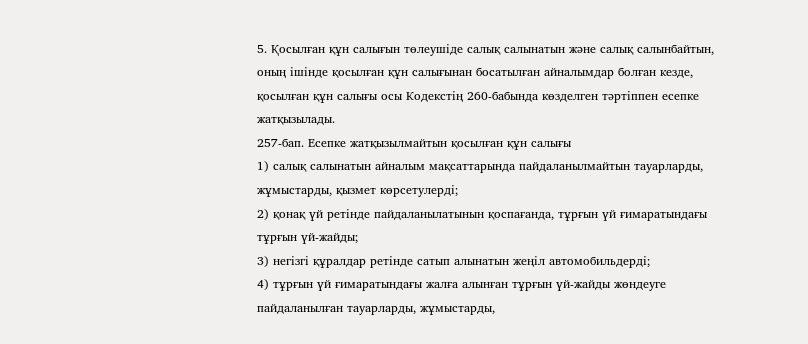5. Қосылған құн салығын төлеушіде салық салынатын және салық салынбайтын, оның ішінде қосылған құн салығынан босатылған айналымдар болған кезде, қосылған құн салығы осы Кодекстің 260-бабында көзделген тәртіппен есепке жатқызылады.
257-бап. Есепке жатқызылмайтын қосылған құн салығы
1) салық салынатын айналым мақсаттарында пайдаланылмайтын тауарларды, жұмыстарды, қызмет көрсетулерді;
2) қонақ үй ретінде пайдаланылатынын қоспағанда, тұрғын үй ғимаратындағы тұрғын үй-жайды;
3) негізгі құралдар ретінде сатып алынатын жеңіл автомобильдерді;
4) тұрғын үй ғимаратындағы жалға алынған тұрғын үй-жайды жөндеуге пайдаланылған тауарларды, жұмыстарды,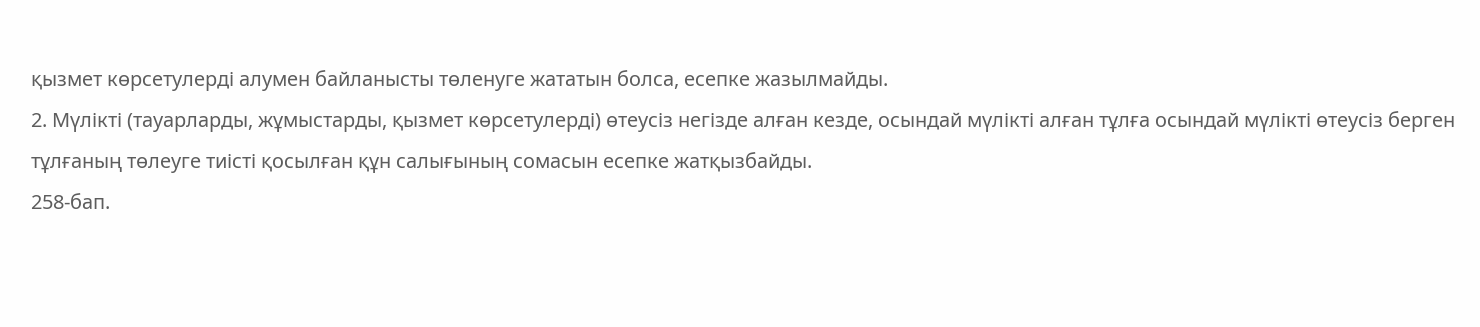қызмет көрсетулерді алумен байланысты төленуге жататын болса, есепке жазылмайды.
2. Мүлікті (тауарларды, жұмыстарды, қызмет көрсетулерді) өтеусіз негізде алған кезде, осындай мүлікті алған тұлға осындай мүлікті өтеусіз берген тұлғаның төлеуге тиісті қосылған құн салығының сомасын есепке жатқызбайды.
258-бап.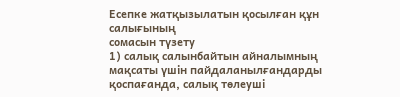Есепке жатқызылатын қосылған құн салығының
сомасын түзету
1) салық салынбайтын айналымның мақсаты үшін пайдаланылғандарды қоспағанда, салық төлеуші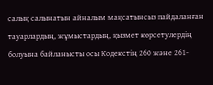салық салынатын айналым мақсатынсыз пайдаланған тауарлардың, жұмыстардың, қызмет көрсетулердің болуына байланысты осы Кодекстің 260 және 261-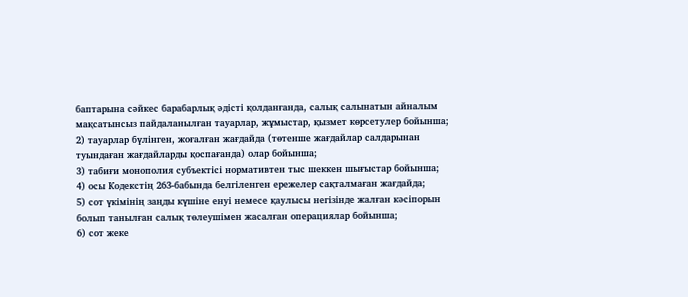баптарына сәйкес барабарлық әдісті қолданғанда, салық салынатын айналым мақсатынсыз пайдаланылған тауарлар, жұмыстар, қызмет көрсетулер бойынша;
2) тауарлар бүлінген, жоғалған жағдайда (төтенше жағдайлар салдарынан туындаған жағдайларды қоспағанда) олар бойынша;
3) табиғи монополия субъектісі нормативтен тыс шеккен шығыстар бойынша;
4) осы Кодекстің 263-бабында белгіленген ережелер сақталмаған жағдайда;
5) сот үкімінің заңды күшіне енуі немесе қаулысы негізінде жалған кәсіпорын болып танылған салық төлеушімен жасалған операциялар бойынша;
6) сот жеке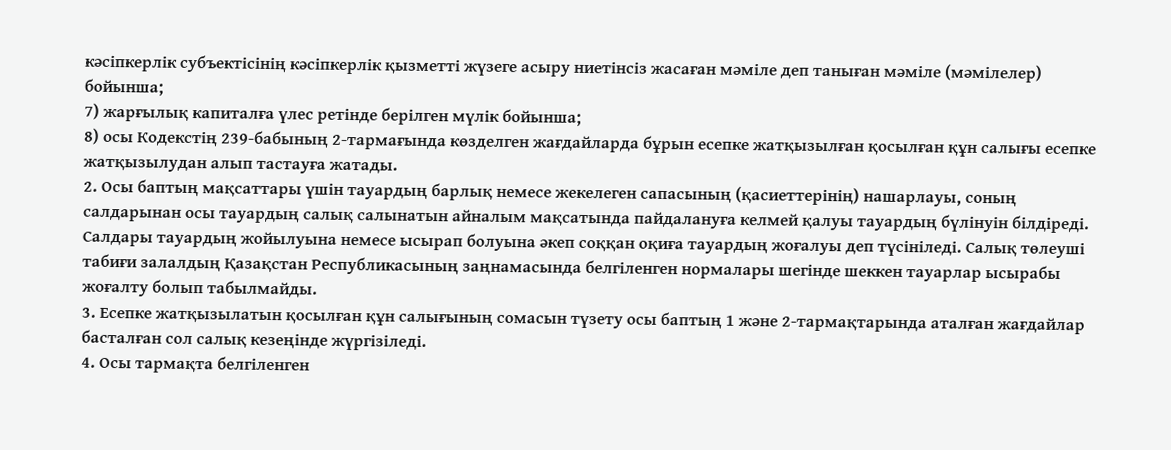кәсіпкерлік субъектісінің кәсіпкерлік қызметті жүзеге асыру ниетінсіз жасаған мәміле деп таныған мәміле (мәмілелер) бойынша;
7) жарғылық капиталға үлес ретінде берілген мүлік бойынша;
8) осы Кодекстің 239-бабының 2-тармағында көзделген жағдайларда бұрын есепке жатқызылған қосылған құн салығы есепке жатқызылудан алып тастауға жатады.
2. Осы баптың мақсаттары үшін тауардың барлық немесе жекелеген сапасының (қасиеттерінің) нашарлауы, соның салдарынан осы тауардың салық салынатын айналым мақсатында пайдалануға келмей қалуы тауардың бүлінуін білдіреді.
Салдары тауардың жойылуына немесе ысырап болуына әкеп соққан оқиға тауардың жоғалуы деп түсініледі. Салық төлеуші табиғи залалдың Қазақстан Республикасының заңнамасында белгіленген нормалары шегінде шеккен тауарлар ысырабы жоғалту болып табылмайды.
3. Есепке жатқызылатын қосылған құн салығының сомасын түзету осы баптың 1 және 2-тармақтарында аталған жағдайлар басталған сол салық кезеңінде жүргізіледі.
4. Осы тармақта белгіленген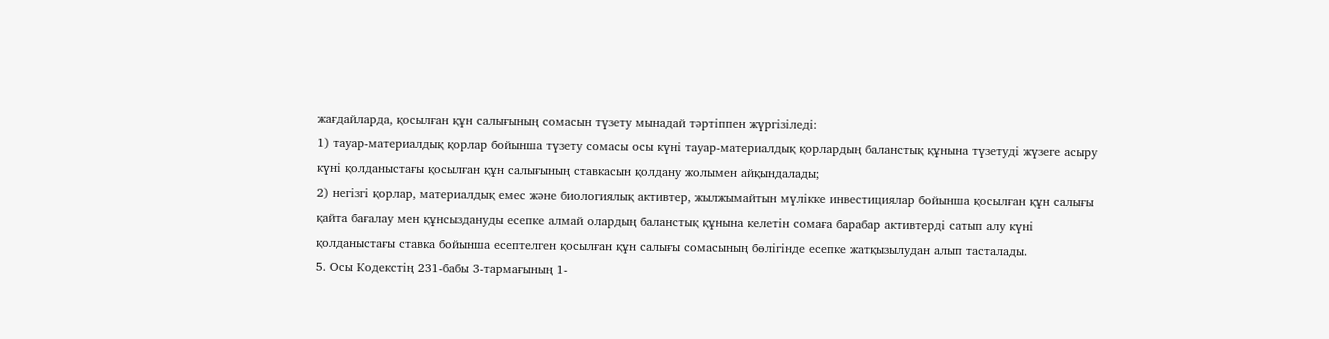жағдайларда, қосылған құн салығының сомасын түзету мынадай тәртіппен жүргізіледі:
1) тауар-материалдық қорлар бойынша түзету сомасы осы күні тауар-материалдық қорлардың баланстық құнына түзетуді жүзеге асыру күні қолданыстағы қосылған құн салығының ставкасын қолдану жолымен айқындалады;
2) негізгі қорлар, материалдық емес және биологиялық активтер, жылжымайтын мүлікке инвестициялар бойынша қосылған құн салығы қайта бағалау мен құнсыздануды есепке алмай олардың баланстық құнына келетін сомаға барабар активтерді сатып алу күні қолданыстағы ставка бойынша есептелген қосылған құн салығы сомасының бөлігінде есепке жатқызылудан алып тасталады.
5. Осы Кодекстің 231-бабы 3-тармағының 1-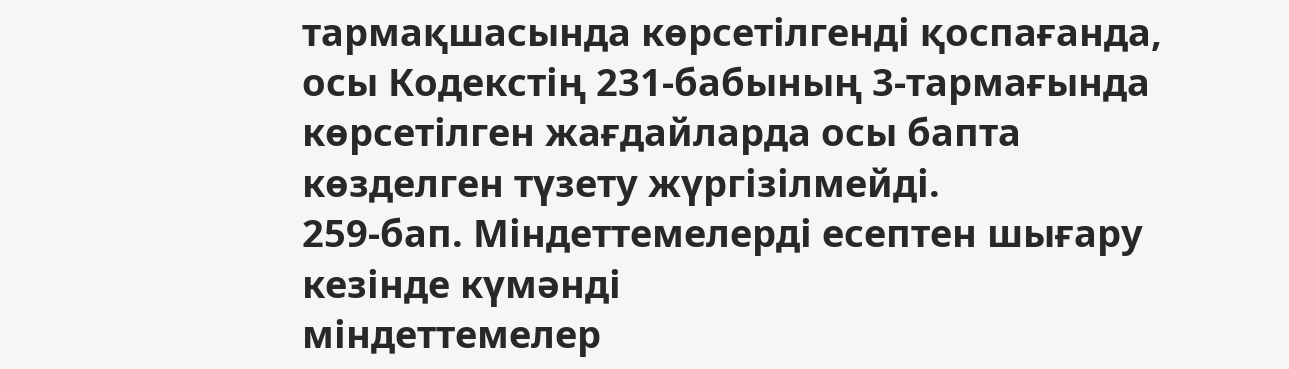тармақшасында көрсетілгенді қоспағанда, осы Кодекстің 231-бабының 3-тармағында көрсетілген жағдайларда осы бапта көзделген түзету жүргізілмейді.
259-бап. Міндеттемелерді есептен шығару кезінде күмәнді
міндеттемелер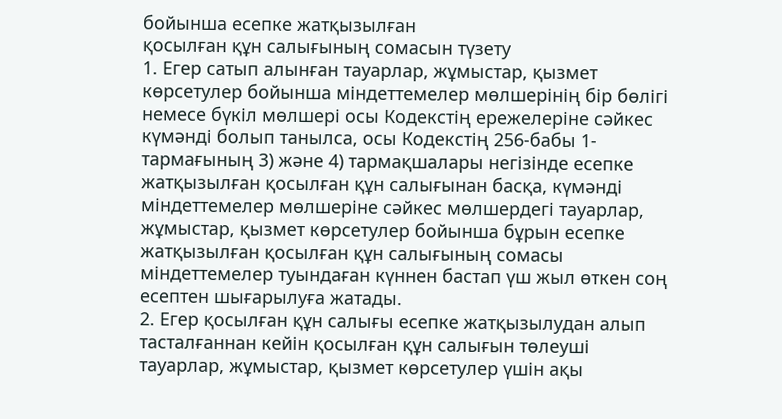бойынша есепке жатқызылған
қосылған құн салығының сомасын түзету
1. Егер сатып алынған тауарлар, жұмыстар, қызмет көрсетулер бойынша міндеттемелер мөлшерінің бір бөлігі немесе бүкіл мөлшері осы Кодекстің ережелеріне сәйкес күмәнді болып танылса, осы Кодекстің 256-бабы 1-тармағының 3) және 4) тармақшалары негізінде есепке жатқызылған қосылған құн салығынан басқа, күмәнді міндеттемелер мөлшеріне сәйкес мөлшердегі тауарлар, жұмыстар, қызмет көрсетулер бойынша бұрын есепке жатқызылған қосылған құн салығының сомасы міндеттемелер туындаған күннен бастап үш жыл өткен соң есептен шығарылуға жатады.
2. Егер қосылған құн салығы есепке жатқызылудан алып тасталғаннан кейін қосылған құн салығын төлеуші тауарлар, жұмыстар, қызмет көрсетулер үшін ақы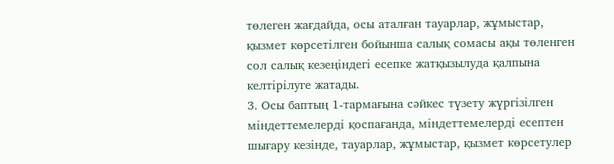төлеген жағдайда, осы аталған тауарлар, жұмыстар, қызмет көрсетілген бойынша салық сомасы ақы төленген сол салық кезеңіндегі есепке жатқызылуда қалпына келтірілуге жатады.
3. Осы баптың 1-тармағына сәйкес түзету жүргізілген міндеттемелерді қоспағанда, міндеттемелерді есептен шығару кезінде, тауарлар, жұмыстар, қызмет көрсетулер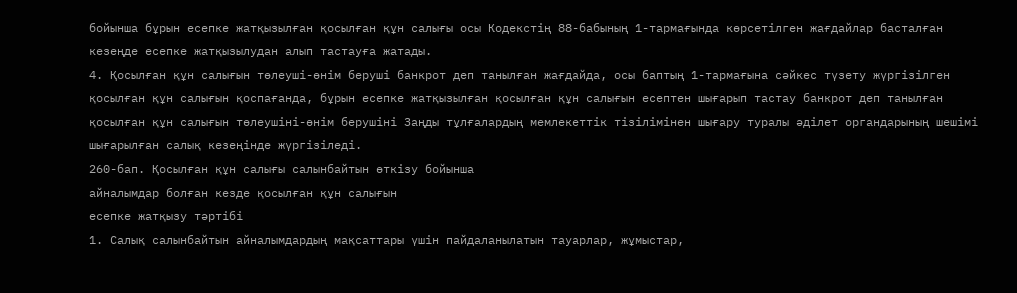бойынша бұрын есепке жатқызылған қосылған құн салығы осы Кодекстің 88-бабының 1-тармағында көрсетілген жағдайлар басталған кезеңде есепке жатқызылудан алып тастауға жатады.
4. Қосылған құн салығын төлеуші-өнім беруші банкрот деп танылған жағдайда, осы баптың 1-тармағына сәйкес түзету жүргізілген қосылған құн салығын қоспағанда, бұрын есепке жатқызылған қосылған құн салығын есептен шығарып тастау банкрот деп танылған қосылған құн салығын төлеушіні-өнім берушіні Заңды тұлғалардың мемлекеттік тізілімінен шығару туралы әділет органдарының шешімі шығарылған салық кезеңінде жүргізіледі.
260-бап. Қосылған құн салығы салынбайтын өткізу бойынша
айналымдар болған кезде қосылған құн салығын
есепке жатқызу тәртібі
1. Салық салынбайтын айналымдардың мақсаттары үшін пайдаланылатын тауарлар, жұмыстар,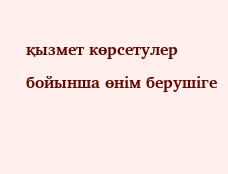қызмет көрсетулер бойынша өнім берушіге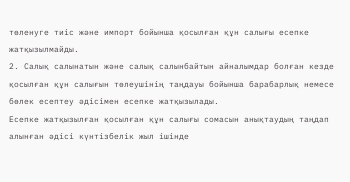төленуге тиіс және импорт бойынша қосылған құн салығы есепке жатқызылмайды.
2. Салық салынатын және салық салынбайтын айналымдар болған кезде қосылған құн салығын төлеушінің таңдауы бойынша барабарлық немесе бөлек есептеу әдісімен есепке жатқызылады.
Есепке жатқызылған қосылған құн салығы сомасын анықтаудың таңдап алынған әдісі күнтізбелік жыл ішінде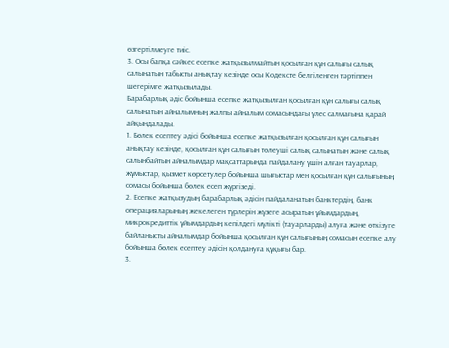өзгертілмеуге тиіс.
3. Осы бапқа сәйкес есепке жатқызылмайтын қосылған құн салығы салық салынатын табысты анықтау кезінде осы Кодексте белгіленген тәртіппен шегерімге жатқызылады.
Барабарлық әдіс бойынша есепке жатқызылған қосылған құн салығы салық салынатын айналымның жалпы айналым сомасындағы үлес салмағына қарай айқындалады.
1. Бөлек есептеу әдісі бойынша есепке жатқызылған қосылған құн салығын анықтау кезінде, қосылған құн салығын төлеуші салық салынатын және салық салынбайтын айналымдар мақсаттарында пайдалану үшін алған тауарлар, жұмыстар, қызмет көрсетулер бойынша шығыстар мен қосылған құн салығының сомасы бойынша бөлек есеп жүргізеді.
2. Есепке жатқызудың барабарлық әдісін пайдаланатын банктердің, банк операцияларының жекелеген түрлерін жүзеге асыратын ұйымдардың, микрокредиттік ұйымдардың кепілдегі мүлікті (тауарларды) алуға және өткізуге байланысты айналымдар бойынша қосылған құн салығының сомасын есепке алу бойынша бөлек есептеу әдісін қолдануға құқығы бар.
3.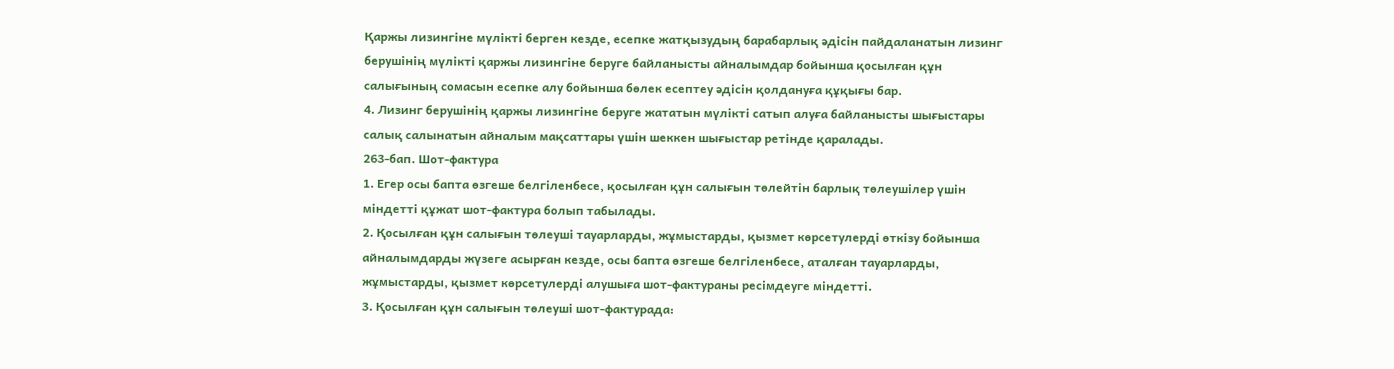Қаржы лизингіне мүлікті берген кезде, есепке жатқызудың барабарлық әдісін пайдаланатын лизинг берушінің мүлікті қаржы лизингіне беруге байланысты айналымдар бойынша қосылған құн салығының сомасын есепке алу бойынша бөлек есептеу әдісін қолдануға құқығы бар.
4. Лизинг берушінің қаржы лизингіне беруге жататын мүлікті сатып алуға байланысты шығыстары салық салынатын айналым мақсаттары үшін шеккен шығыстар ретінде қаралады.
263-бап. Шот-фактура
1. Егер осы бапта өзгеше белгіленбесе, қосылған құн салығын төлейтін барлық төлеушілер үшін міндетті құжат шот-фактура болып табылады.
2. Қосылған құн салығын төлеуші тауарларды, жұмыстарды, қызмет көрсетулерді өткізу бойынша айналымдарды жүзеге асырған кезде, осы бапта өзгеше белгіленбесе, аталған тауарларды, жұмыстарды, қызмет көрсетулерді алушыға шот-фактураны ресімдеуге міндетті.
3. Қосылған құн салығын төлеуші шот-фактурада: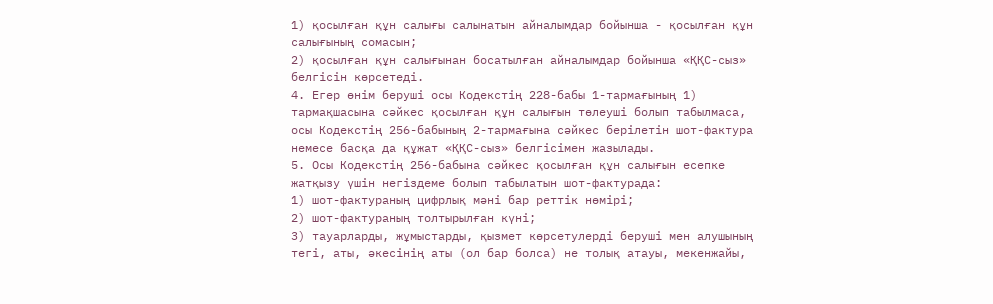1) қосылған құн салығы салынатын айналымдар бойынша - қосылған құн салығының сомасын;
2) қосылған құн салығынан босатылған айналымдар бойынша «ҚҚС-сыз» белгісін көрсетеді.
4. Егер өнім беруші осы Кодекстің 228-бабы 1-тармағының 1) тармақшасына сәйкес қосылған құн салығын төлеуші болып табылмаса, осы Кодекстің 256-бабының 2-тармағына сәйкес берілетін шот-фактура немесе басқа да құжат «ҚҚС-сыз» белгісімен жазылады.
5. Осы Кодекстің 256-бабына сәйкес қосылған құн салығын есепке жатқызу үшін негіздеме болып табылатын шот-фактурада:
1) шот-фактураның цифрлық мәні бар реттік нөмірі;
2) шот-фактураның толтырылған күні;
3) тауарларды, жұмыстарды, қызмет көрсетулерді беруші мен алушының тегі, аты, әкесінің аты (ол бар болса) не толық атауы, мекенжайы,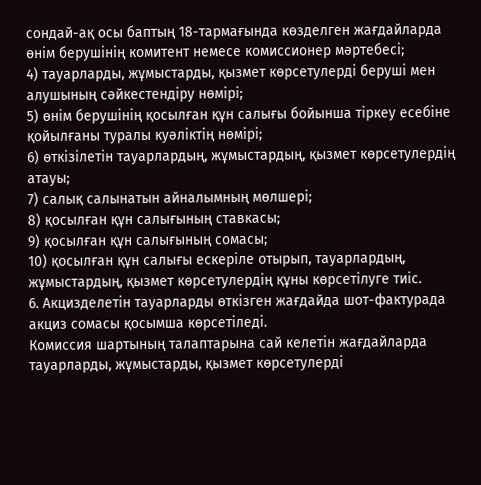сондай-ақ осы баптың 18-тармағында көзделген жағдайларда өнім берушінің комитент немесе комиссионер мәртебесі;
4) тауарларды, жұмыстарды, қызмет көрсетулерді беруші мен алушының сәйкестендіру нөмірі;
5) өнім берушінің қосылған құн салығы бойынша тіркеу есебіне қойылғаны туралы куәліктің нөмірі;
6) өткізілетін тауарлардың, жұмыстардың, қызмет көрсетулердің атауы;
7) салық салынатын айналымның мөлшері;
8) қосылған құн салығының ставкасы;
9) қосылған құн салығының сомасы;
10) қосылған құн салығы ескеріле отырып, тауарлардың, жұмыстардың, қызмет көрсетулердің құны көрсетілуге тиіс.
6. Акцизделетін тауарларды өткізген жағдайда шот-фактурада акциз сомасы қосымша көрсетіледі.
Комиссия шартының талаптарына сай келетін жағдайларда тауарларды, жұмыстарды, қызмет көрсетулерді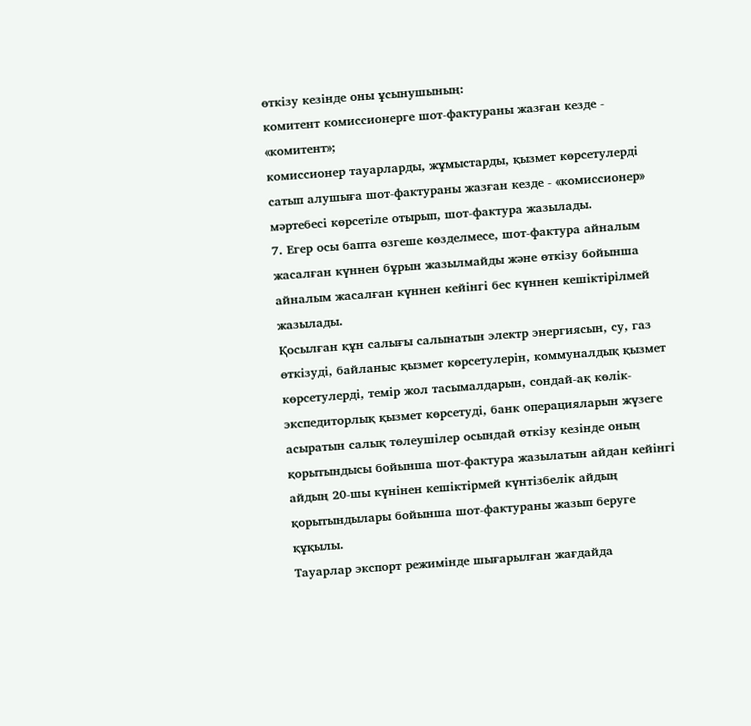өткізу кезінде оны ұсынушының:
комитент комиссионерге шот-фактураны жазған кезде - «комитент»;
комиссионер тауарларды, жұмыстарды, қызмет көрсетулерді сатып алушыға шот-фактураны жазған кезде - «комиссионер» мәртебесі көрсетіле отырып, шот-фактура жазылады.
7. Егер осы бапта өзгеше көзделмесе, шот-фактура айналым жасалған күннен бұрын жазылмайды және өткізу бойынша айналым жасалған күннен кейінгі бес күннен кешіктірілмей жазылады.
Қосылған құн салығы салынатын электр энергиясын, су, газ өткізуді, байланыс қызмет көрсетулерін, коммуналдық қызмет көрсетулерді, темір жол тасымалдарын, сондай-ақ көлік-экспедиторлық қызмет көрсетуді, банк операцияларын жүзеге асыратын салық төлеушілер осындай өткізу кезінде оның қорытындысы бойынша шот-фактура жазылатын айдан кейінгі айдың 20-шы күнінен кешіктірмей күнтізбелік айдың қорытындылары бойынша шот-фактураны жазып беруге құқылы.
Тауарлар экспорт режимінде шығарылған жағдайда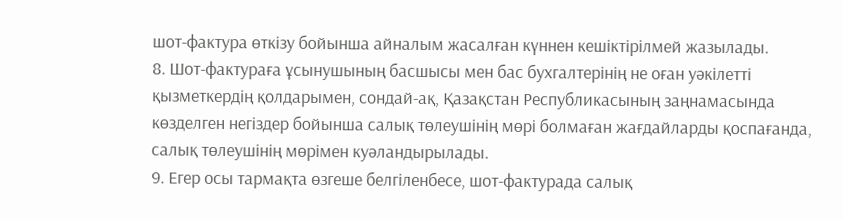шот-фактура өткізу бойынша айналым жасалған күннен кешіктірілмей жазылады.
8. Шот-фактураға ұсынушының басшысы мен бас бухгалтерінің не оған уәкілетті қызметкердің қолдарымен, сондай-ақ, Қазақстан Республикасының заңнамасында көзделген негіздер бойынша салық төлеушінің мөрі болмаған жағдайларды қоспағанда, салық төлеушінің мөрімен куәландырылады.
9. Егер осы тармақта өзгеше белгіленбесе, шот-фактурада салық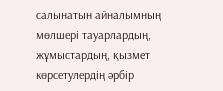салынатын айналымның мөлшері тауарлардың, жұмыстардың, қызмет көрсетулердің әрбір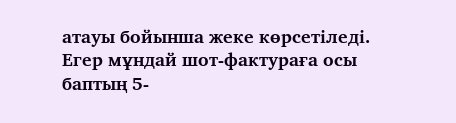атауы бойынша жеке көрсетіледі.
Егер мұндай шот-фактураға осы баптың 5-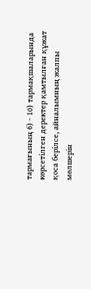тармағының 6) - 10) тармақшаларында көрсетілген деректер қамтылған құжат қоса берілсе, айналымның жалпы мөлшерін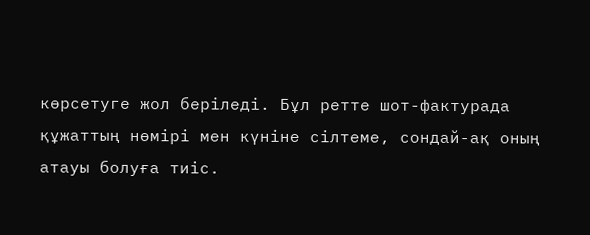көрсетуге жол беріледі. Бұл ретте шот-фактурада құжаттың нөмірі мен күніне сілтеме, сондай-ақ оның атауы болуға тиіс.